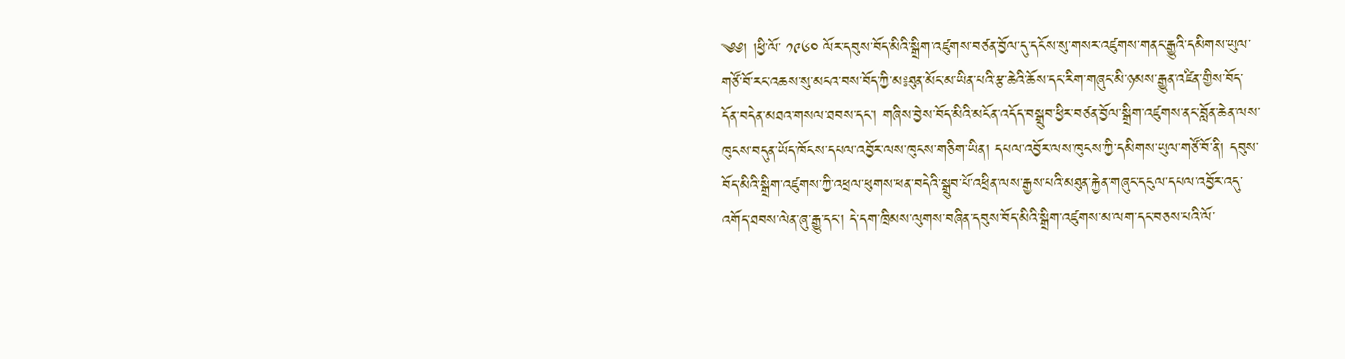༄༅། །ཕྱི་ལོ་ ༡༩༦༠ ལོར་དབུས་བོད་མིའི་སྒྲིག་འཛུགས་བཙན་བྱོལ་དུ་དངོས་སུ་གསར་འཛུགས་གནང་རྒྱུའི་དམིགས་ཡུལ་གཙོ་བོ་རང་འཆས་སུ་མངའ་བས་བོད་ཀྱི་མ༔ཐུན་མོང་མ་ཡིན་པའི་རྩ་ཆེའི་ཆོས་དང་རིག་གཞུང་མི་ཉམས་རྒྱུན་འཛིན་གྱིས་བོད་དོན་བདེན་མཐའ་གསལ་ཐབས་དང་། གཞིས་བྱེས་བོད་མིའི་མངོན་འདོད་བསྒྲུབ་ཕྱིར་བཙན་བྱོལ་སྒྲིག་འཛུགས་ནང་བློན་ཆེན་ལས་ཁུངས་བདུན་ཡོད་ཁོངས་དཔལ་འབྱོར་ལས་ཁུངས་གཅིག་ཡིན། དཔལ་འབྱོར་ལས་ཁུངས་ཀྱི་དམིགས་ཡུལ་གཙོ་བོ་ནི། དབུས་བོད་མིའི་སྒྲིག་འཛུགས་ཀྱི་འཕྲལ་ཕུགས་ཕན་བདེའི་སྒྲུབ་པོ་འཕྲིན་ལས་རྒྱས་པའི་མཐུན་རྐྱེན་གཞུང་དངུལ་དཔལ་འབྱོར་འདུ་འགོད་ཐབས་ལེན་ཞུ་རྒྱུ་དང་། དེ་དག་ཁྲིམས་ལུགས་བཞིན་དབུས་བོད་མིའི་སྒྲིག་འཛུགས་མ་ལག་དང་བཅས་པའི་ལོ་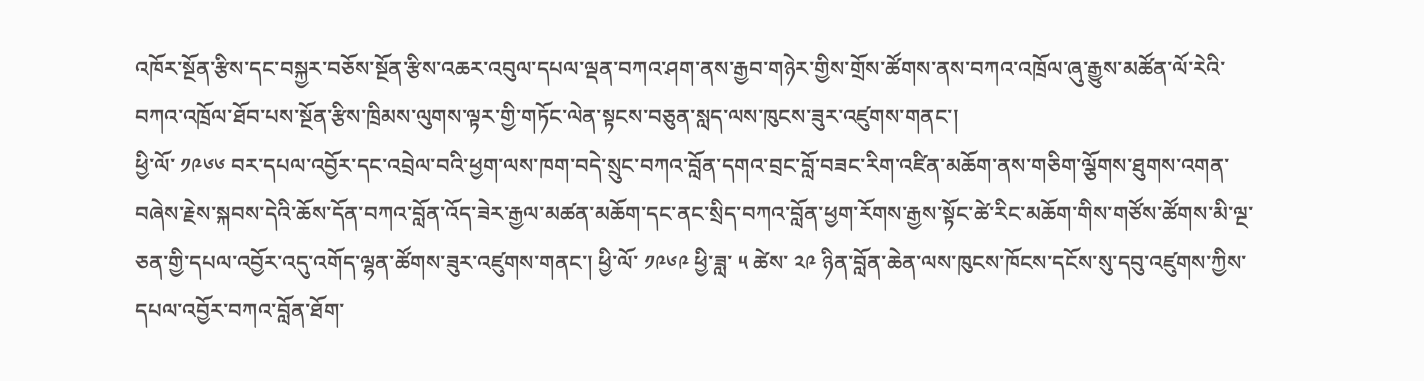འཁོར་སྔོན་རྩིས་དང་བསྐྱར་བཅོས་སྔོན་རྩིས་འཆར་འབུལ་དཔལ་ལྡན་བཀའ་ཤག་ནས་རྒྱབ་གཉེར་གྱིས་གྲོས་ཚོགས་ནས་བཀའ་འཁྲོལ་ཞུ་རྒྱུས་མཚོན་ལོ་རེའི་བཀའ་འཁྲོལ་ཐོབ་པས་སྔོན་རྩིས་ཁྲིམས་ལུགས་ལྟར་གྱི་གཏོང་ལེན་སྟངས་བཅུན་སླད་ལས་ཁུངས་ཟུར་འཛུགས་གནང་།
ཕྱི་ལོ་ ༡༩༦༦ བར་དཔལ་འབྱོར་དང་འབྲེལ་བའི་ཕྱག་ལས་ཁག་བདེ་སྲུང་བཀའ་བློན་དགའ་བྲང་བློ་བཟང་རིག་འཛིན་མཆོག་ནས་གཅིག་ལྕོགས་ཐུགས་འགན་བཞེས་རྗེས་སྐབས་དེའི་ཆོས་དོན་བཀའ་བློན་འོད་ཟེར་རྒྱལ་མཚན་མཆོག་དང་ནང་སྲིད་བཀའ་བློན་ཕྱག་རོགས་རྒྱས་སྟོང་ཚེ་རིང་མཆོག་གིས་གཙོས་ཚོགས་མི་ལྔ་ཅན་གྱི་དཔལ་འབྱོར་འདུ་འགོད་ལྷན་ཚོགས་ཟུར་འཛུགས་གནང་། ཕྱི་ལོ་ ༡༩༦༩ ཕྱི་ཟླ་ ༥ ཚེས་ ༢༩ ཉིན་བློན་ཆེན་ལས་ཁུངས་ཁོངས་དངོས་སུ་དབུ་འཛུགས་ཀྱིས་དཔལ་འབྱོར་བཀའ་བློན་ཐོག་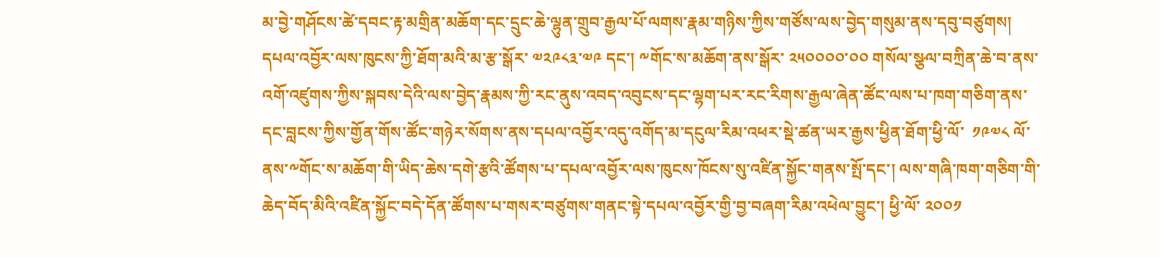མ་བྱེ་གཤོངས་ཚེ་དབང་རྟ་མགྲིན་མཆོག་དང་དྲུང་ཆེ་ལྷུན་གྲུབ་རྒྱལ་པོ་ལགས་རྣམ་གཉིས་ཀྱིས་གཙོས་ལས་བྱེད་གསུམ་ནས་དབུ་བཙུགས།
དཔལ་འབྱོར་ལས་ཁུངས་ཀྱི་ཐོག་མའི་མ་རྩ་སྒོར་ ༧༢༩༨༣་༧༩ དང་། ༸གོང་ས་མཆོག་ནས་སྒོར་ ༢༥༠༠༠༠་༠༠ གསོལ་སྩལ་བཀྲིན་ཆེ་བ་ནས་འགོ་འཛུགས་ཀྱིས་སྐབས་དེའི་ལས་བྱེད་རྣམས་ཀྱི་རང་ནུས་འབད་འབུངས་དང་ལྷག་པར་རང་རིགས་རྒྱལ་ཞེན་ཚོང་ལས་པ་ཁག་གཅིག་ནས་དང་བླངས་ཀྱིས་གྱོན་གོས་ཚོང་གཉེར་སོགས་ནས་དཔལ་འབྱོར་འདུ་འགོད་མ་དངུལ་རིམ་འཕར་སྡེ་ཚན་ཡར་རྒྱས་ཕྱིན་ཐོག་ཕྱི་ལོ་  ༡༩༧༨ ལོ་ནས་༸གོང་ས་མཆོག་གི་ཡིད་ཆེས་དགེ་རྩའི་ཚོགས་པ་དཔལ་འབྱོར་ལས་ཁུངས་ཁོངས་སུ་འཛིན་སྐྱོང་གནས་སྤོ་དང་། ལས་གཞི་ཁག་གཅིག་གི་ཆེད་བོད་མིའི་འཛིན་སྐྱོང་བདེ་དོན་ཚོགས་པ་གསར་བཙུགས་གནང་སྟེ་དཔལ་འབྱོར་གྱི་བྱ་བཞག་རིམ་འཕེལ་བྱུང་། ཕྱི་ལོ་ ༢༠༠༡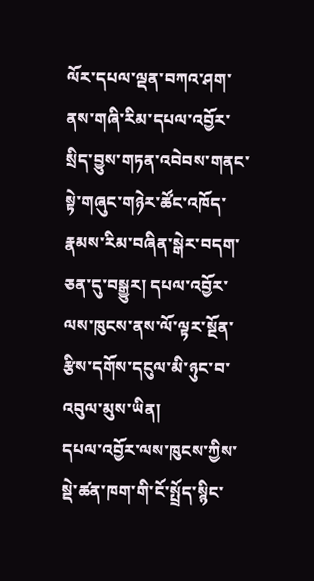ལོར་དཔལ་ལྡན་བཀའ་ཤག་ནས་གཞི་རིམ་དཔལ་འབྱོར་སྲིད་བྱུས་གཏན་འབེབས་གནང་སྟེ་གཞུང་གཉེར་ཚོང་འཁོད་རྣམས་རིམ་བཞིན་སྒེར་བདག་ཅན་དུ་བསྒྱུར། དཔལ་འབྱོར་ལས་ཁུངས་ནས་ལོ་ལྟར་སྔོན་རྩིས་དགོས་དངུལ་མི་ཉུང་བ་འབུལ་མུས་ཡིན།
དཔལ་འབྱོར་ལས་ཁུངས་ཀྱིས་སྡེ་ཚན་ཁག་གི་ངོ་སྤྲོད་སྙིང་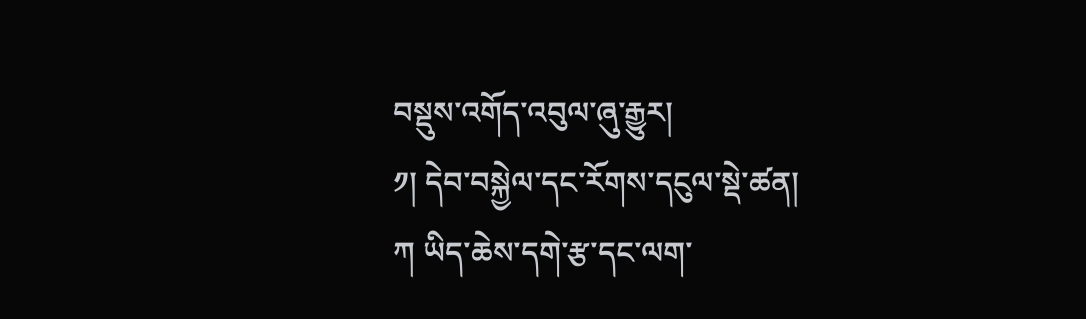བསྡུས་འགོད་འབུལ་ཞུ་རྒྱུར།
༡། དེབ་བསྐྱེལ་དང་རོགས་དངུལ་སྡེ་ཚན།
ཀ ཡིད་ཆེས་དགེ་རྩ་དང་ལག་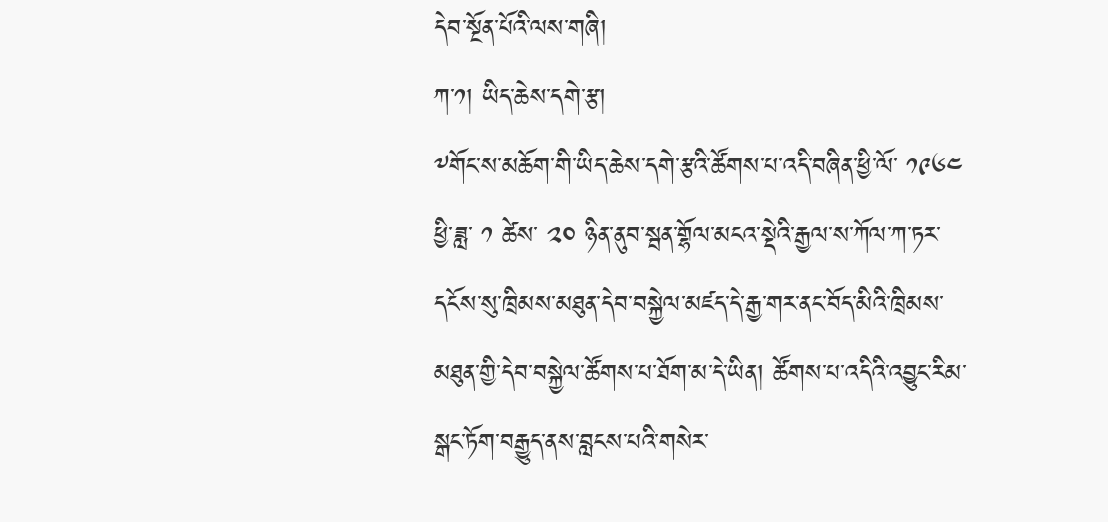དེབ་སྔོན་པོའི་ལས་གཞི།
ཀ་༡། ཡིད་ཆེས་དགེ་རྩ།
༸གོང་ས་མཆོག་གི་ཡིད་ཆེས་དགེ་རྩའི་ཚོགས་པ་འདི་བཞིན་ཕྱི་ལོ་ ༡༩༦༤ ཕྱི་ཟླ་ ༡ ཚེས་ ༢༠ ཉིན་ནུབ་སྦན་གྷོལ་མངའ་སྡེའི་རྒྱལ་ས་ཀོལ་ཀ་ཏར་དངོས་སུ་ཁྲིམས་མཐུན་དེབ་བསྐྱེལ་མཛད་དེ་རྒྱ་གར་ནང་བོད་མིའི་ཁྲིམས་མཐུན་གྱི་དེབ་བསྐྱེལ་ཚོགས་པ་ཐོག་མ་དེ་ཡིན། ཚོགས་པ་འདིའི་འབྱུང་རིམ་སྒང་ཏོག་བརྒྱུད་ནས་བླངས་པའི་གསེར་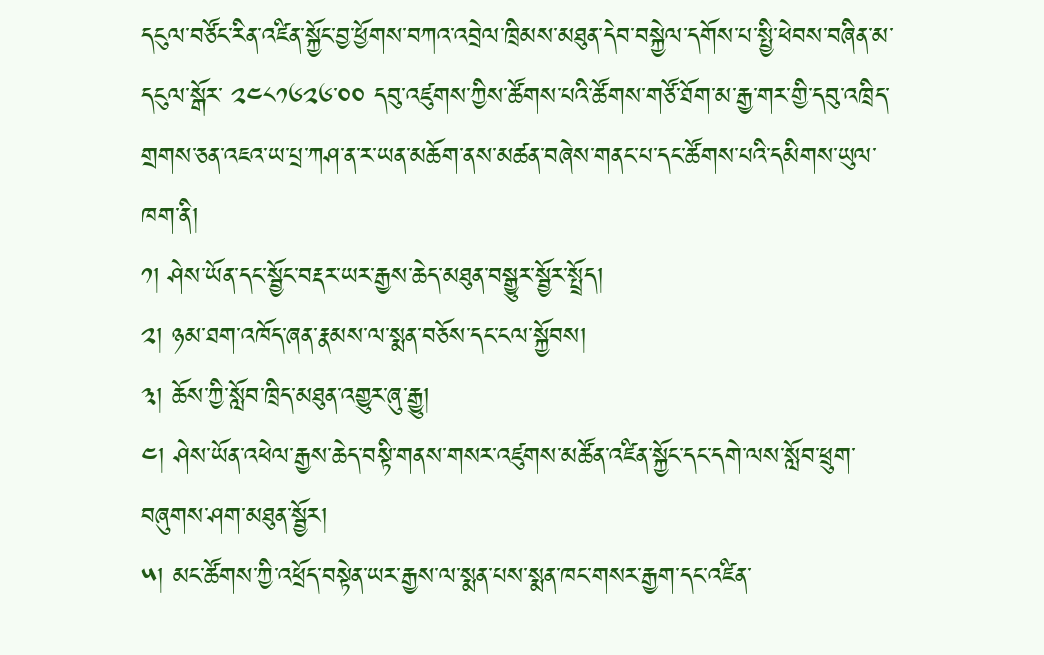དངུལ་བཙོང་རིན་འཛིན་སྐྱོང་བྱ་ཕྱོགས་བཀའ་འབྲེལ་ཁྲིམས་མཐུན་དེབ་བསྐྱེལ་དགོས་པ་སྤྱི་ཕེབས་བཞིན་མ་དངུལ་སྒོར་ ༢༤༨༡༦༢༦་༠༠ དབུ་འཛུགས་ཀྱིས་ཚོགས་པའི་ཚོགས་གཙོ་ཐོག་མ་རྒྱ་གར་གྱི་དབུ་འཁྲིད་གྲགས་ཅན་འཇའ་ཡ་པྲ་ཀཤ་ན་ར་ཡན་མཆོག་ནས་མཚན་བཞེས་གནང་པ་དང་ཚོགས་པའི་དམིགས་ཡུལ་ཁག་ནི།
༡། ཤེས་ཡོན་དང་སྦྱོང་བརྡར་ཡར་རྒྱས་ཆེད་མཐུན་བསྒྱུར་སྦྱོར་སྤྲོད།
༢། ཉམ་ཐག་འཁོད་ཞན་རྣམས་ལ་སྨན་བཅོས་དང་ངལ་སྐྱོབས།
༣། ཆོས་ཀྱི་སློབ་ཁྲིད་མཐུན་འགྱུར་ཞུ་རྒྱུ།
༤། ཤེས་ཡོན་འཕེལ་རྒྱས་ཆེད་བསྟི་གནས་གསར་འཛུགས་མཚོན་འཛིན་སྐྱོང་དང་དགེ་ལས་སློབ་ཕྲུག་བཞུགས་ཤག་མཐུན་སྦྱོར།
༥། མང་ཚོགས་ཀྱི་འཕྲོད་བསྟེན་ཡར་རྒྱས་ལ་སྨན་པས་སྨན་ཁང་གསར་རྒྱག་དང་འཛིན་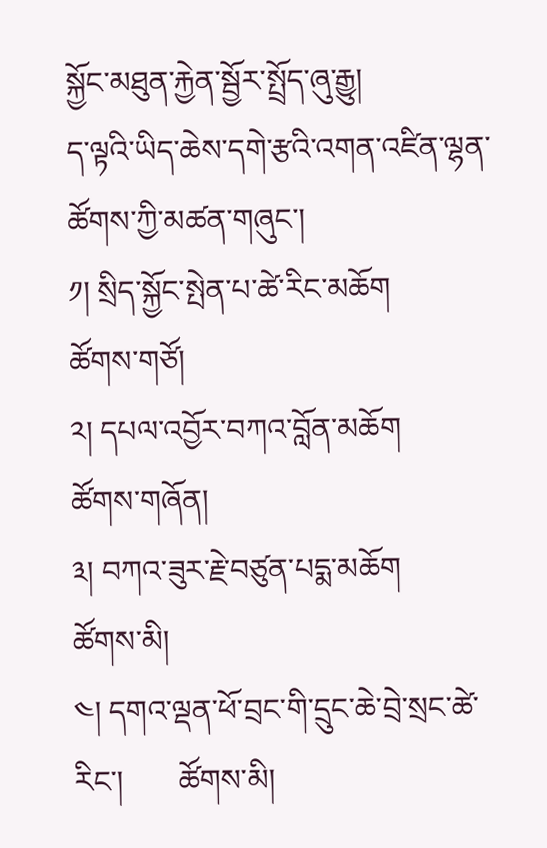སྐྱོང་མཐུན་རྐྱེན་སྦྱོར་སྤྲོད་ཞུ་རྒྱུ།
ད་ལྟའི་ཡིད་ཆེས་དགེ་རྩའི་འགན་འཛིན་ལྷན་ཚོགས་ཀྱི་མཚན་གཞུང་།
༡། སྲིད་སྐྱོང་སྤེན་པ་ཚེ་རིང་མཆོག                     ཚོགས་གཙོ།
༢། དཔལ་འབྱོར་བཀའ་བློན་མཆོག                    ཚོགས་གཞོན།
༣། བཀའ་ཟུར་རྗེ་བཙུན་པདྨ་མཆོག                   ཚོགས་མི།
༤། དགའ་ལྡན་ཕོ་བྲང་གི་དྲུང་ཆེ་བྲེ་སྲང་ཚེ་རིང་།       ཚོགས་མི།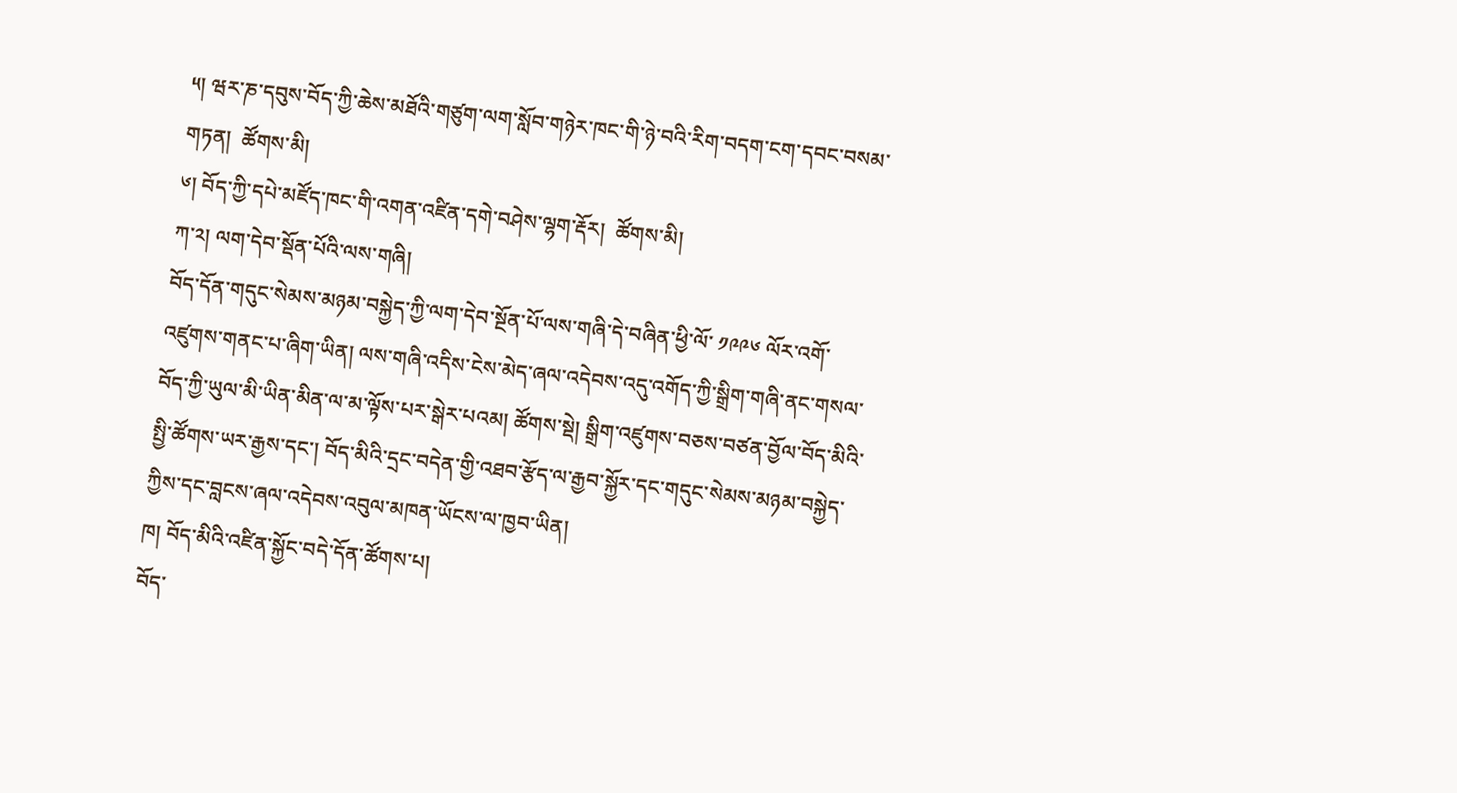༥། ཝར་ཎ་དབུས་བོད་ཀྱི་ཆེས་མཐོའི་གཙུག་ལག་སློབ་གཉེར་ཁང་གི་ཉེ་བའི་རིག་བདག་ངག་དབང་བསམ་གཏན།  ཚོགས་མི།
༦། བོད་ཀྱི་དཔེ་མཛོད་ཁང་གི་འགན་འཛིན་དགེ་བཤེས་ལྷག་རྡོར།  ཚོགས་མི།
ཀ་༢། ལག་དེབ་སྡོན་པོའི་ལས་གཞི།
བོད་དོན་གདུང་སེམས་མཉམ་བསྐྱེད་ཀྱི་ལག་དེབ་སྔོན་པོ་ལས་གཞི་དེ་བཞིན་ཕྱི་ལོ་ ༡༩༩༦ ལོར་འགོ་འཛུགས་གནང་པ་ཞིག་ཡིན། ལས་གཞི་འདིས་ངེས་མེད་ཞལ་འདེབས་འདུ་འགོད་ཀྱི་སྒྲིག་གཞི་ནང་གསལ་བོད་ཀྱི་ཡུལ་མི་ཡིན་མིན་ལ་མ་ལྟོས་པར་སྒེར་པའམ། ཚོགས་སྡེ། སྒྲིག་འཛུགས་བཅས་བཙན་བྱོལ་བོད་མིའི་སྤྱི་ཚོགས་ཡར་རྒྱས་དང་། བོད་མིའི་དྲང་བདེན་གྱི་འཐབ་རྩོད་ལ་རྒྱབ་སྐྱོར་དང་གདུང་སེམས་མཉམ་བསྐྱེད་ཀྱིས་དང་བླངས་ཞལ་འདེབས་འབུལ་མཁན་ཡོངས་ལ་ཁྱབ་ཡིན།
ཁ། བོད་མིའི་འཛིན་སྐྱོང་བདེ་དོན་ཚོགས་པ།
བོད་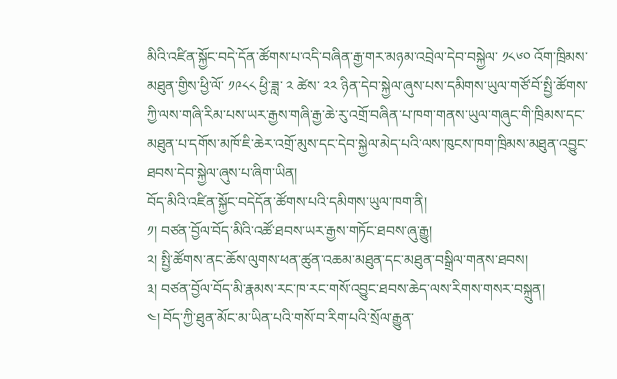མིའི་འཛིན་སྐྱོང་བདེ་དོན་ཚོགས་པ་འདི་བཞིན་རྒྱ་གར་མཉམ་འབྲེལ་དེབ་བསྐྱེལ་ ༡༨༦༠ འོག་ཁྲིམས་མཐུན་གྱིས་ཕྱི་ལོ་ ༡༩༨༨ ཕྱི་ཟླ་ ༢ ཚེས་ ༢༢ ཉིན་དེབ་སྐྱེལ་ཞུས་པས་དམིགས་ཡུལ་གཙོ་བོ་སྤྱི་ཚོགས་ཀྱི་ལས་གཞི་རིམ་པས་ཡར་རྒྱས་གཞི་རྒྱ་ཆེ་རུ་འགྲོ་བཞིན་པ་ཁག་གནས་ཡུལ་གཞུང་གི་ཁྲིམས་དང་མཐུན་པ་དགོས་མཁོ་ཇི་ཆེར་འགྲོ་མུས་དང་དེབ་སྐྱེལ་མེད་པའི་ལས་ཁུངས་ཁག་ཁྲིམས་མཐུན་འབྱུང་ཐབས་དེབ་སྐྱེལ་ཞུས་པ་ཞིག་ཡིན།
བོད་མིའི་འཛིན་སྐྱོང་བདེདོན་ཚོགས་པའི་དམིགས་ཡུལ་ཁག་ནི།
༡། བཙན་བྱོལ་བོད་མིའི་འཚོ་ཐབས་ཡར་རྒྱས་གཏོང་ཐབས་ཞུ་རྒྱུ།
༢། སྤྱི་ཚོགས་ནང་ཆོས་ལུགས་ཕན་ཚུན་འཆམ་མཐུན་དང་མཐུན་བསྒྲིལ་གནས་ཐབས།
༣། བཙན་བྱོལ་བོད་མི་རྣམས་རང་ཁ་རང་གསོ་འབྱུང་ཐབས་ཆེད་ལས་རིགས་གསར་བསྐྲུན།
༤། བོད་ཀྱི་ཐུན་མོང་མ་ཡིན་པའི་གསོ་བ་རིག་པའི་སྲོལ་རྒྱུན་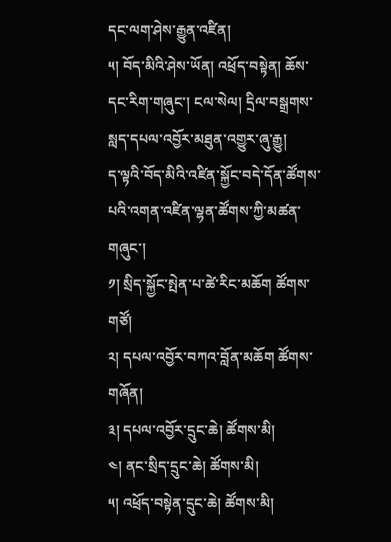དང་ལག་ཤེས་རྒྱུན་འཛིན།
༥། བོད་མིའི་ཤེས་ཡོན། འཕྲོད་བསྟེན། ཆོས་དང་རིག་གཞུང་། ངལ་སེལ། དྲིལ་བསྒྲགས་སླད་དཔལ་འབྱོར་མཐུན་འགྱུར་ཞུ་རྒྱུ།
ད་ལྟའི་བོད་མིའི་འཛིན་སྐྱོང་བདེ་དོན་ཚོགས་པའི་འགན་འཛིན་ལྷན་ཚོགས་ཀྱི་མཚན་གཞུང་།
༡། སྲིད་སྐྱོང་སྤེན་པ་ཚེ་རིང་མཆོག ཚོགས་གཙོ།
༢། དཔལ་འབྱོར་བཀའ་བློན་མཆོག ཚོགས་གཞོན།
༣། དཔལ་འབྱོར་དྲུང་ཆེ། ཚོགས་མི།
༤། ནང་སྲིད་དྲུང་ཆེ། ཚོགས་མི།
༥། འཕྲོད་བསྟེན་དྲུང་ཆེ། ཚོགས་མི།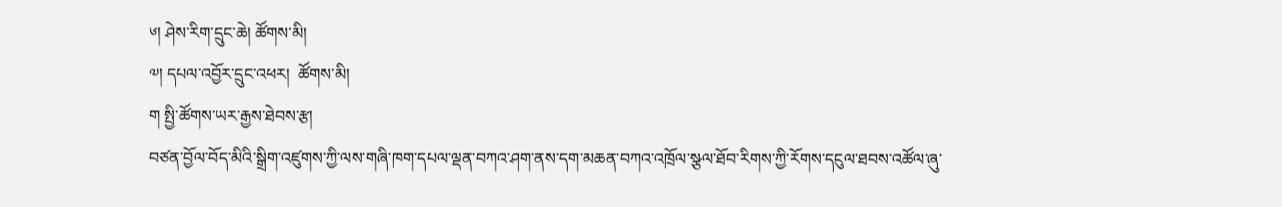༦། ཤེས་རིག་དྲུང་ཆེ། ཚོགས་མི།
༧། དཔལ་འབྱོར་དྲུང་འཕར།  ཚོགས་མི།
ག སྤྱི་ཚོགས་ཡར་རྒྱས་ཐེབས་རྩ།
བཙན་བྱོལ་བོད་མིའི་སྒྲིག་འཛུགས་ཀྱི་ལས་གཞི་ཁག་དཔལ་ལྡན་བཀའ་ཤག་ནས་དག་མཆན་བཀའ་འཁྲོལ་སྩལ་ཐོབ་རིགས་ཀྱི་རོགས་དངུལ་ཐབས་འཚོལ་ཞུ་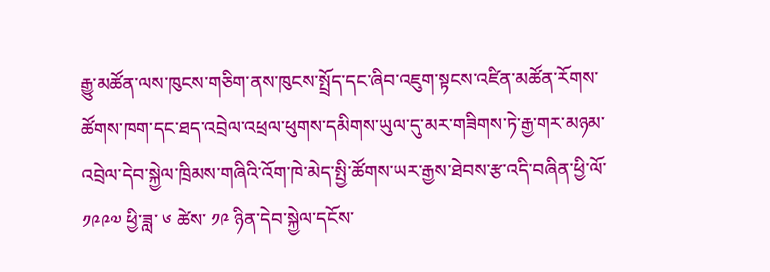རྒྱུ་མཚོན་ལས་ཁུངས་གཅིག་ནས་ཁུངས་སྤྲོད་དང་ཞིབ་འཇུག་སྟངས་འཛིན་མཚོན་རོགས་ཚོགས་ཁག་དང་ཐད་འབྲེལ་འཕྲལ་ཕུགས་དམིགས་ཡུལ་དུ་མར་གཟིགས་ཏེ་རྒྱ་གར་མཉམ་འབྲེལ་དེབ་སྐྱེལ་ཁྲིམས་གཞིའི་འོག་ཁེ་མེད་སྤྱི་ཚོགས་ཡར་རྒྱས་ཐེབས་རྩ་འདི་བཞིན་ཕྱི་ལོ་ ༡༩༩༧ ཕྱི་ཟླ་ ༦ ཚེས་ ༡༩ ཉིན་དེབ་སྐྱེལ་དངོས་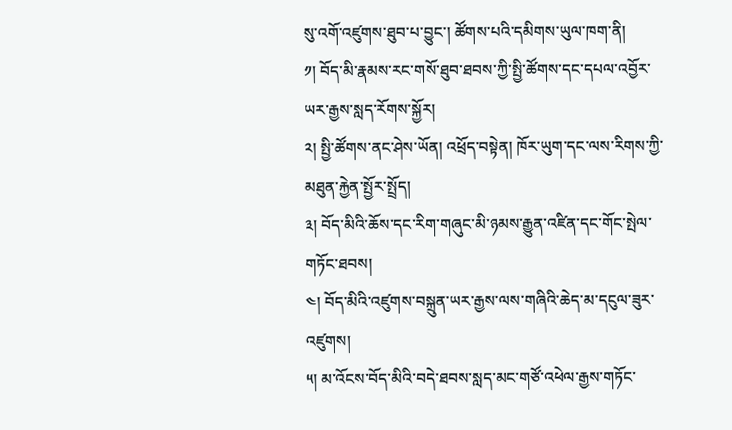སུ་འགོ་འཛུགས་ཐུབ་པ་བྱུང་། ཚོགས་པའི་དམིགས་ཡུལ་ཁག་ནི།
༡། བོད་མི་རྣམས་རང་གསོ་ཐུབ་ཐབས་ཀྱི་སྤྱི་ཚོགས་དང་དཔལ་འབྱོར་ཡར་རྒྱས་སླད་རོགས་སྐྱོར།
༢། སྤྱི་ཚོགས་ནང་ཤེས་ཡོན། འཕྲོད་བསྟེན། ཁོར་ཡུག་དང་ལས་རིགས་ཀྱི་མཐུན་རྐྱེན་སྤྱོར་སྤྲོད།
༣། བོད་མིའི་ཆོས་དང་རིག་གཞུང་མི་ཉམས་རྒྱུན་འཛིན་དང་གོང་སྤེལ་གཏོང་ཐབས།
༤། བོད་མིའི་འཛུགས་བསྐྲུན་ཡར་རྒྱས་ལས་གཞིའི་ཆེད་མ་དངུལ་ཟུར་འཛུགས།
༥། མ་འོངས་བོད་མིའི་བདེ་ཐབས་སླད་མང་གཙོ་འཕེལ་རྒྱས་གཏོང་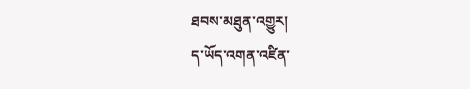ཐབས་མཐུན་འགྱུར།
ད་ཡོད་འགན་འཛིན་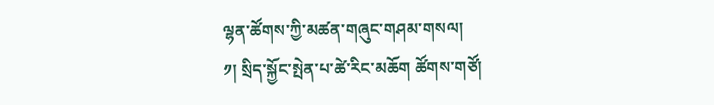ལྷན་ཚོགས་ཀྱི་མཚན་གཞུང་གཤམ་གསལ།
༡། སྲིད་སྐྱོང་སྤེན་པ་ཚེ་རིང་མཆོག ཚོགས་གཙོ།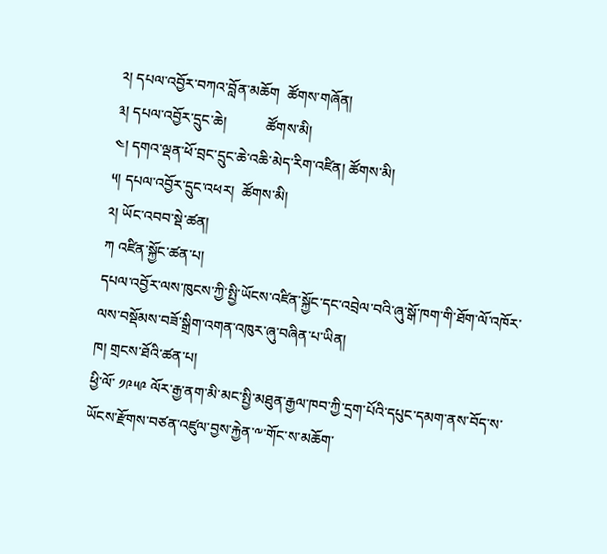༢། དཔལ་འབྱོར་བཀའ་བློན་མཆོག  ཚོགས་གཞོན།
༣། དཔལ་འབྱོར་དྲུང་ཆེ།           ཚོགས་མི།
༤། དགའ་ལྡན་ཕོ་བྲང་དྲུང་ཆེ་འཆི་མེད་རིག་འཛིན། ཚོགས་མི།
༥། དཔལ་འབྱོར་དྲུང་འཕར།  ཚོགས་མི།
༢། ཡོང་འབབ་སྡེ་ཚན།
ཀ འཛིན་སྐྱོང་ཚན་པ།
དཔལ་འབྱོར་ལས་ཁུངས་ཀྱི་སྤྱི་ཡོངས་འཛིན་སྐྱོང་དང་འབྲེལ་བའི་ཞུ་སྒོ་ཁག་གི་ཐོག་ལོ་འཁོར་ལས་བསྡོམས་བཟོ་སྒྲིག་འགན་འཁུར་ཞུ་བཞིན་པ་ཡིན།
ཁ། གྲངས་ཐོའི་ཚན་པ།
ཕྱི་ལོ་ ༡༩༥༩ ལོར་རྒྱ་ནག་མི་མང་སྤྱི་མཐུན་རྒྱལ་ཁབ་ཀྱི་དྲག་པོའི་དཔུང་དམག་ནས་བོད་ས་ཡོངས་རྫོགས་བཙན་འཛུལ་བྱས་རྐྱེན་༸་གོང་ས་མཆོག་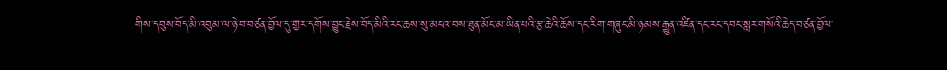གིས་དབུས་བོད་མི་འབུམ་ལ་ཉེ་བ་བཙན་བྱོལ་དུ་གྱར་དགོས་བྱུང་རྗེས་བོད་མིའི་རང་ཆས་སུ་མངའ་བས་ཐུན་མོང་མ་ཡིན་པའི་རྩ་ཆེའི་ཆོས་དང་རིག་གཞུང་མི་ཉམས་རྒྱུན་འཛིན་དང་རང་དབང་སླར་གསོའི་ཆེད་བཙན་བྱོལ་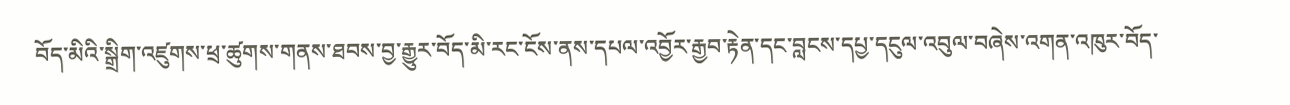བོད་མིའི་སྒྲིག་འཛུགས་ཕྲ་ཚུགས་གནས་ཐབས་བྱ་རྒྱུར་བོད་མི་རང་ངོས་ནས་དཔལ་འབྱོར་རྒྱབ་རྟེན་དང་བླངས་དཔྱ་དངུལ་འབུལ་བཞེས་འགན་འཁུར་བོད་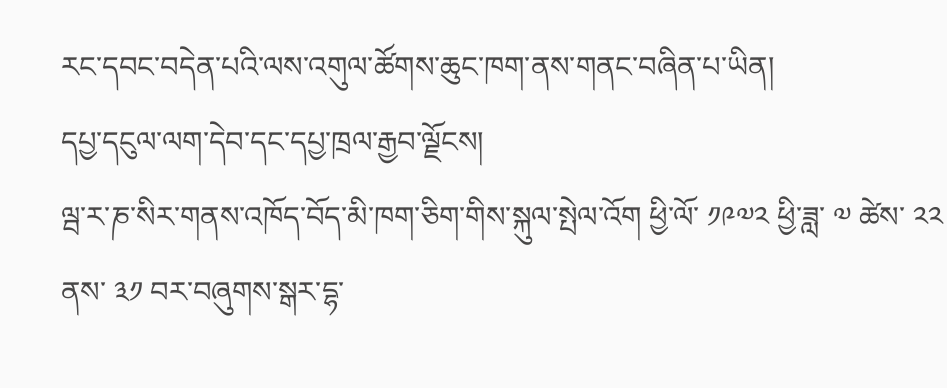རང་དབང་བདེན་པའི་ལས་འགུལ་ཚོགས་ཆུང་ཁག་ནས་གནང་བཞིན་པ་ཡིན།
དཔྱ་དངུལ་ལག་དེབ་དང་དཔྱ་ཁྲལ་རྒྱབ་ལྗོངས།
ལྦ་ར་ཎ་སིར་གནས་འཁོད་བོད་མི་ཁག་ཅིག་གིས་སྐུལ་སྤེལ་འོག ཕྱི་ལོ་ ༡༩༧༢ ཕྱི་ཟླ་ ༧ ཚེས་ ༢༢ ནས་ ༣༡ བར་བཞུགས་སྒར་དྷ་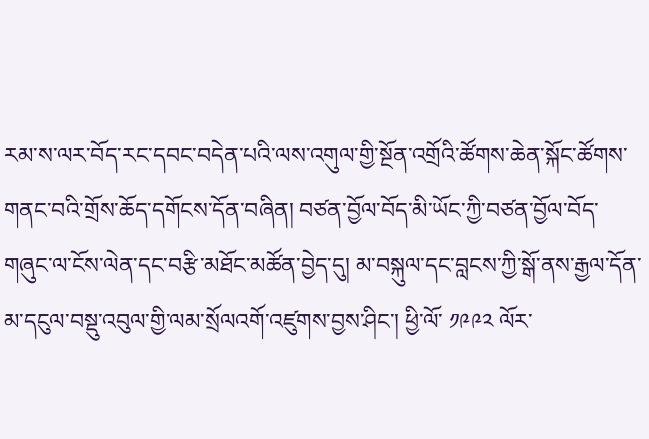རམ་ས་ལར་བོད་རང་དབང་བདེན་པའི་ལས་འགུལ་གྱི་སྔོན་འགྲོའི་ཚོགས་ཆེན་སྐོང་ཚོགས་གནང་བའི་གྲོས་ཆོད་དགོངས་དོན་བཞིན། བཙན་བྱོལ་བོད་མི་ཡོང་ཀྱི་བཙན་བྱོལ་བོད་གཞུང་ལ་ངོས་ལེན་དང་བརྩི་མཐོང་མཚོན་བྱེད་དུ། མ་བསྐུལ་དང་བླངས་ཀྱི་སྒོ་ནས་རྒྱལ་དོན་མ་དངུལ་བསྡུ་འབུལ་གྱི་ལམ་སྲོལའགོ་འཛུགས་བྱས་ཤིང་། ཕྱི་ལོ་ ༡༩༩༢ ལོར་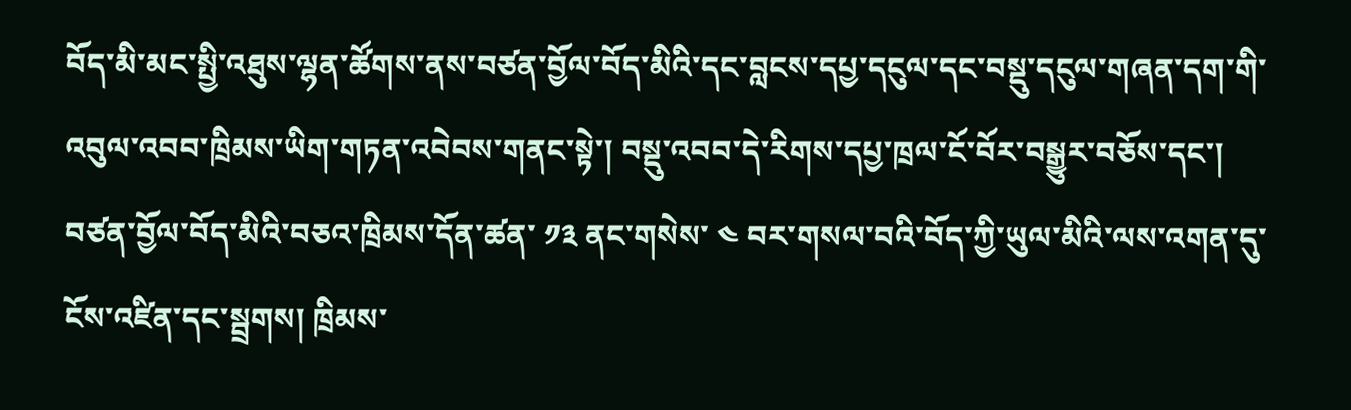བོད་མི་མང་སྤྱི་འཐུས་ལྷན་ཚོགས་ནས་བཙན་བྱོལ་བོད་མིའི་དང་བླངས་དཔྱ་དངུལ་དང་བསྡུ་དངུལ་གཞན་དག་གི་འབུལ་འབབ་ཁྲིམས་ཡིག་གཏན་འབེབས་གནང་སྟེ་། བསྡུ་འབབ་དེ་རིགས་དཔྱ་ཁྲལ་ངོ་བོར་བསྒྱུར་བཅོས་དང་། བཙན་བྱོལ་བོད་མིའི་བཅའ་ཁྲིམས་དོན་ཚན་ ༡༣ ནང་གསེས་ ༤ བར་གསལ་བའི་བོད་ཀྱི་ཡུལ་མིའི་ལས་འགན་དུ་ངོས་འཛིན་དང་སྦྲགས། ཁྲིམས་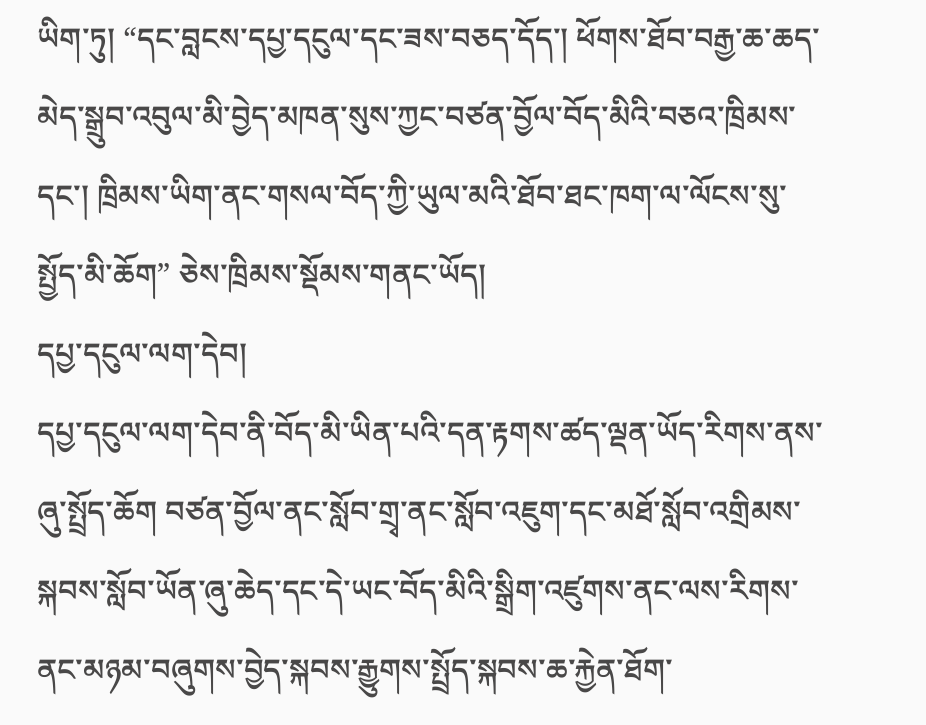ཡིག་ཏུ། “དང་བླངས་དཔྱ་དངུལ་དང་ཟས་བཅད་དོད་། ཕོགས་ཐོབ་བརྒྱ་ཆ་ཆད་མེད་སྒྲུབ་འབུལ་མི་བྱེད་མཁན་སུས་ཀྱང་བཙན་བྱོལ་བོད་མིའི་བཅའ་ཁྲིམས་དང་། ཁྲིམས་ཡིག་ནང་གསལ་བོད་ཀྱི་ཡུལ་མའི་ཐོབ་ཐང་ཁག་ལ་ལོངས་སུ་སྤྱོད་མི་ཆོག” ཅེས་ཁྲིམས་སྡོམས་གནང་ཡོད།
དཔྱ་དངུལ་ལག་དེབ།
དཔྱ་དངུལ་ལག་དེབ་ནི་བོད་མི་ཡིན་པའི་དན་རྟགས་ཚད་ལྡན་ཡོད་རིགས་ནས་ཞུ་སྤྲོད་ཆོག བཙན་བྱོལ་ནང་སློབ་གྲྭ་ནང་སློབ་འཇུག་དང་མཐོ་སློབ་འགྲིམས་སྐབས་སློབ་ཡོན་ཞུ་ཆེད་དང་དེ་ཡང་བོད་མིའི་སྒྲིག་འཛུགས་ནང་ལས་རིགས་ནང་མཉམ་བཞུགས་བྱེད་སྐབས་རྒྱུགས་སྤྲོད་སྐབས་ཆ་རྐྱེན་ཐོག་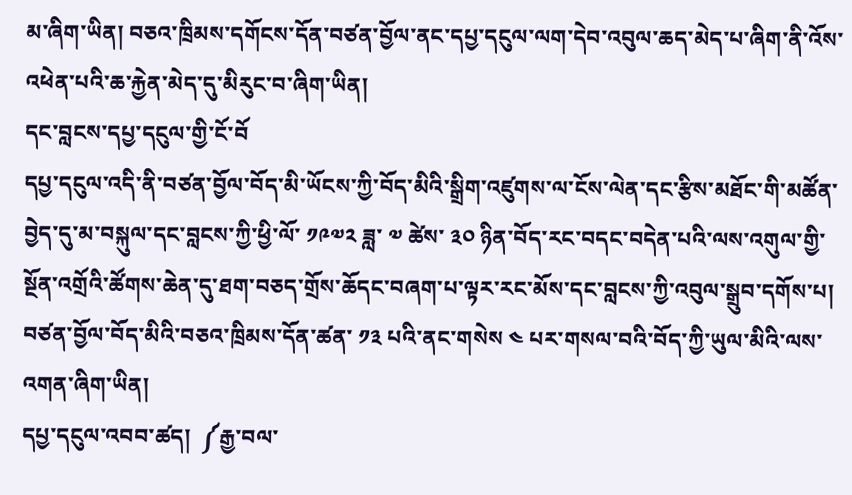མ་ཞིག་ཡིན། བཅའ་ཁྲིམས་དགོངས་དོན་བཙན་བྱོལ་ནང་དཔྱ་དངུལ་ལག་དེབ་འབུལ་ཆད་མེད་པ་ཞིག་ནི་འོས་འཕེན་པའི་ཆ་རྐྱེན་མེད་དུ་མིརུང་བ་ཞིག་ཡིན།
དང་བླངས་དཔྱ་དངུལ་གྱི་ངོ་བོ
དཔྱ་དངུལ་འདི་ནི་བཙན་བྱོལ་བོད་མི་ཡོངས་ཀྱི་བོད་མིའི་སྒྲིག་འཛུགས་ལ་ངོས་ལེན་དང་རྩིས་མཐོང་གི་མཚོན་བྱེད་དུ་མ་བསྐུལ་དང་བླངས་ཀྱི་ཕྱི་ལོ་ ༡༩༧༢ ཟླ་ ༧ ཚེས་ ༣༠ ཉིན་བོད་རང་བདང་བདེན་པའི་ལས་འགུལ་གྱི་སྔོན་འགྲོའི་ཚོགས་ཆེན་དུ་ཐག་བཅད་གྲོས་ཆོདང་བཞག་པ་ལྟར་རང་མོས་དང་བླངས་ཀྱི་འབུལ་སྒྲུབ་དགོས་པ། བཙན་བྱོལ་བོད་མིའི་བཅའ་ཁྲིམས་དོན་ཚན་ ༡༣ པའི་ནང་གསེས ༤ པར་གསལ་བའི་བོད་ཀྱི་ཡུལ་མིའི་ལས་འགན་ཞིག་ཡིན།
དཔྱ་དངུལ་འབབ་ཚད།  ༼རྒྱ་བལ་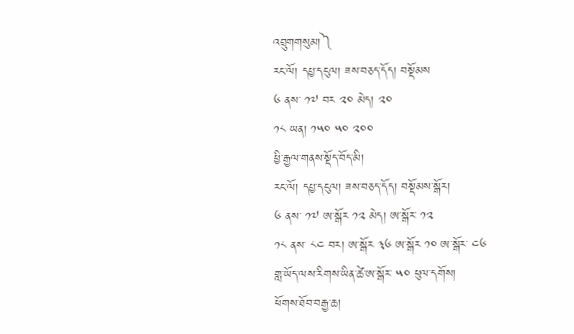འབྲུགགསུམ།༽
རང་ལོ། དཔྱ་དངུལ། ཟས་བཅད་དོད། བསྡོམས
༦ ནས་ ༡༧ བར ༢༠ མེད། ༢༠
༡༨ ཡན། ༡༥༠ ༥༠ ༢༠༠
ཕྱི་རྒྱལ་གནས་སྡོད་བོད་མི།
རང་ལོ། དཔྱ་དངུལ། ཟས་བཅད་དོད། བསྡོམས་སྒོར།
༦ ནས་ ༡༧ ཨ་སྒོར ༡༢ མེད། ཨ་སྒོར་ ༡༢
༡༨ ནས་ ༨༤ བར། ཨ་སྒོར ༣༦ ཨ་སྒོར ༡༠ ཨ་སྒོར་ ༤༦
གླ་ཡོད་ལས་རིགས་ཡིན་ཚེ་ཨ་སྒོར་ ༥༠ ཕུལ་དགོས།
ཕོགས་ཐོབ་བརྒྱ་ཆ།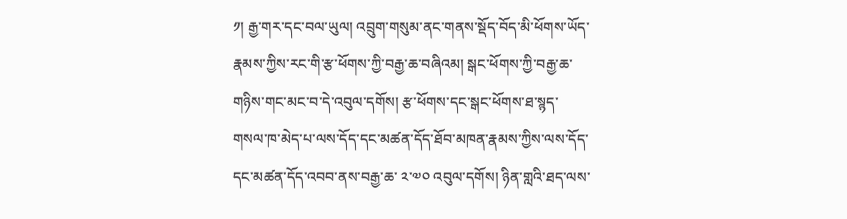༡། རྒྱ་གར་དང་བལ་ཡུལ། འབྲུག་གསུམ་ནང་གནས་སྡོད་བོད་མི་ཕོགས་ཡོད་རྣམས་ཀྱིས་རང་གི་རྩ་ཕོགས་ཀྱི་བརྒྱ་ཆ་བཞིའམ། སྒང་ཕོགས་ཀྱི་བརྒྱ་ཆ་གཉིས་གང་མང་བ་དེ་འབུལ་དགོས། རྩ་ཕོགས་དང་སྒང་ཕོགས་ཐ་སྙད་གསལ་ཁ་མེད་པ་ལས་དོད་དང་མཚན་དོད་ཐོབ་མཁན་རྣམས་ཀྱིས་ལས་དོད་དང་མཚན་དོད་འབབ་ནས་བརྒྱ་ཆ་ ༢་༧༠ འབུལ་དགོས། ཉིན་གླའི་ཐད་ལས་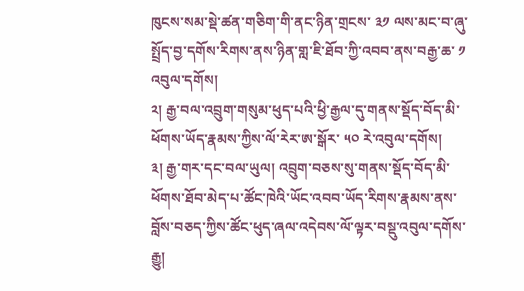ཁུངས་སམ་སྡེ་ཚན་གཅིག་གི་ནང་ཉིན་གྲངས་ ༣༡ ལས་མང་བ་ཞུ་སྤྲོད་བྱ་དགོས་རིགས་ནས་ཉིན་གླ་ཇི་ཐོབ་ཀྱི་འབབ་ནས་བརྒྱ་ཆ་ ༡ འབུལ་དགོས།
༢། རྒྱ་བལ་འབྲུག་གསུམ་ཕུད་པའི་ཕྱི་རྒྱལ་དུ་གནས་སྡོད་བོད་མི་ཕོགས་ཡོད་རྣམས་ཀྱིས་ལོ་རེར་ཨ་སྒོར་ ༥༠ རེ་འབུལ་དགོས།
༣། རྒྱ་གར་དང་བལ་ཡུལ། འབྲུག་བཅས་སུ་གནས་སྡོད་བོད་མི་ཕོགས་ཐོབ་མེད་པ་ཚོང་ཁེའི་ཡོང་འབབ་ཡོད་རིགས་རྣམས་ནས་བློས་བཅད་ཀྱིས་ཚོང་ཕུད་ཞལ་འདེབས་ལོ་ལྟར་བསྡུ་འབུལ་དགོས་རྒྱུ།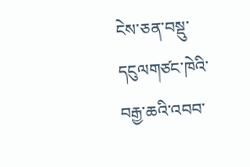ངེས་ཅན་བསྡུ་དངུལགཙང་ཁེའི་བརྒྱ་ཆའི་འབབ་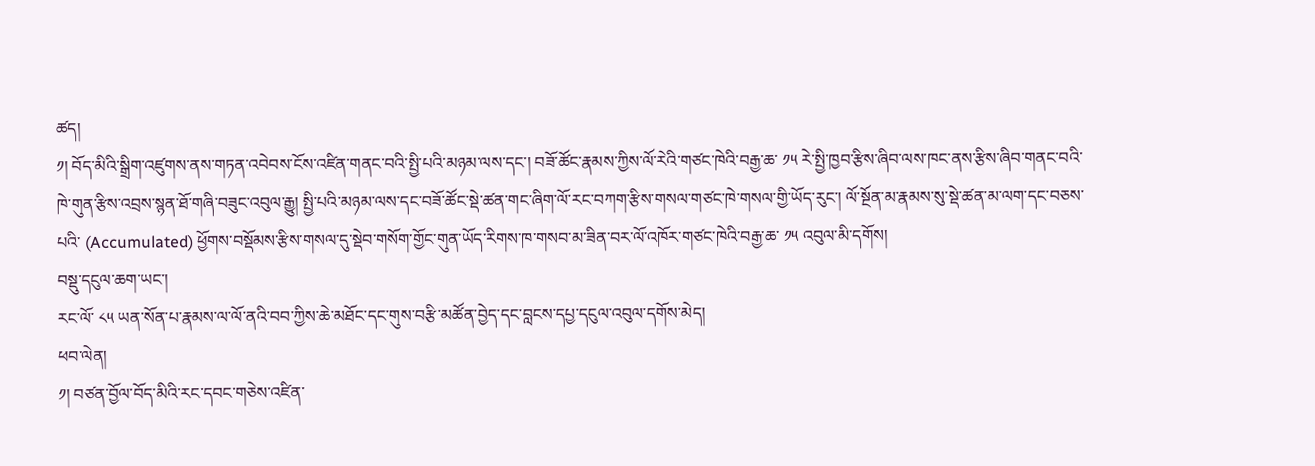ཚད།
༡། བོད་མིའི་སྒྲིག་འཛུགས་ནས་གཏན་འབེབས་ངོས་འཛིན་གནང་བའི་སྤྱི་པའི་མཉམ་ལས་དང་། བཟོ་ཚོང་རྣམས་ཀྱིས་ལོ་རེའི་གཙང་ཁེའི་བརྒྱ་ཆ་ ༡༥ རེ་སྤྱི་ཁྱབ་རྩིས་ཞིབ་ལས་ཁང་ནས་རྩིས་ཞིབ་གནང་བའི་ཁེ་གུན་རྩིས་འབྲས་སྙན་ཐོ་གཞི་བཟུང་འབུལ་རྒྱུ། སྤྱི་པའི་མཉམ་ལས་དང་བཟོ་ཚོང་སྡེ་ཚན་གང་ཞིག་ལོ་རང་བཀག་རྩིས་གསལ་གཙང་ཁེ་གསལ་གྱི་ཡོད་རུང་། ལོ་སྔོན་མ་རྣམས་སུ་སྡེ་ཚན་མ་ལག་དང་བཅས་པའི་ (Accumulated) ཕྱོགས་བསྡོམས་རྩིས་གསལ་དུ་སྡེབ་གསོག་གྱོང་གུན་ཡོད་རིགས་ཁ་གསབ་མ་ཟིན་བར་ལོ་འཁོར་གཙང་ཁེའི་བརྒྱ་ཆ་ ༡༥ འབུལ་མི་དགོས།
བསྡུ་དངུལ་ཆག་ཡང་།
རང་ལོ་ ༨༥ ཡན་སོན་པ་རྣམས་ལ་ལོ་ནའི་བབ་ཀྱིས་ཆེ་མཐོང་དང་གུས་བརྩི་མཚོན་བྱེད་དང་བླངས་དཔྱ་དངུལ་འབུལ་དགོས་མེད།
ཕབ་ལེན།
༡། བཙན་བྱོལ་བོད་མིའི་རང་དབང་གཅེས་འཛིན་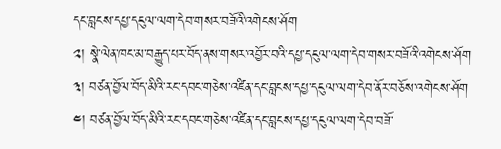དང་བླངས་དཔྱ་དངུལ་ལག་དེབ་གསར་བཟོའི་འགེངས་ཤོག
༢། སྣེ་ལེན་ཁང་མ་བརྒྱུད་པར་བོད་ནས་གསར་འབྱོར་བའི་དཔྱ་དངུལ་ལག་དེབ་གསར་བཟོའི་འགེངས་ཤོག
༣། བཙན་བྱོལ་བོད་མིའི་རང་དབང་གཅེས་འཛིན་དང་བླངས་དཔྱ་དངུལ་ལག་དེབ་ནོར་བཅོས་འགེངས་ཤོག
༤། བཙན་བྱོལ་བོད་མིའི་རང་དབང་གཅེས་འཛིན་དང་བླངས་དཔྱ་དངུལ་ལག་དེབ་བཟོ་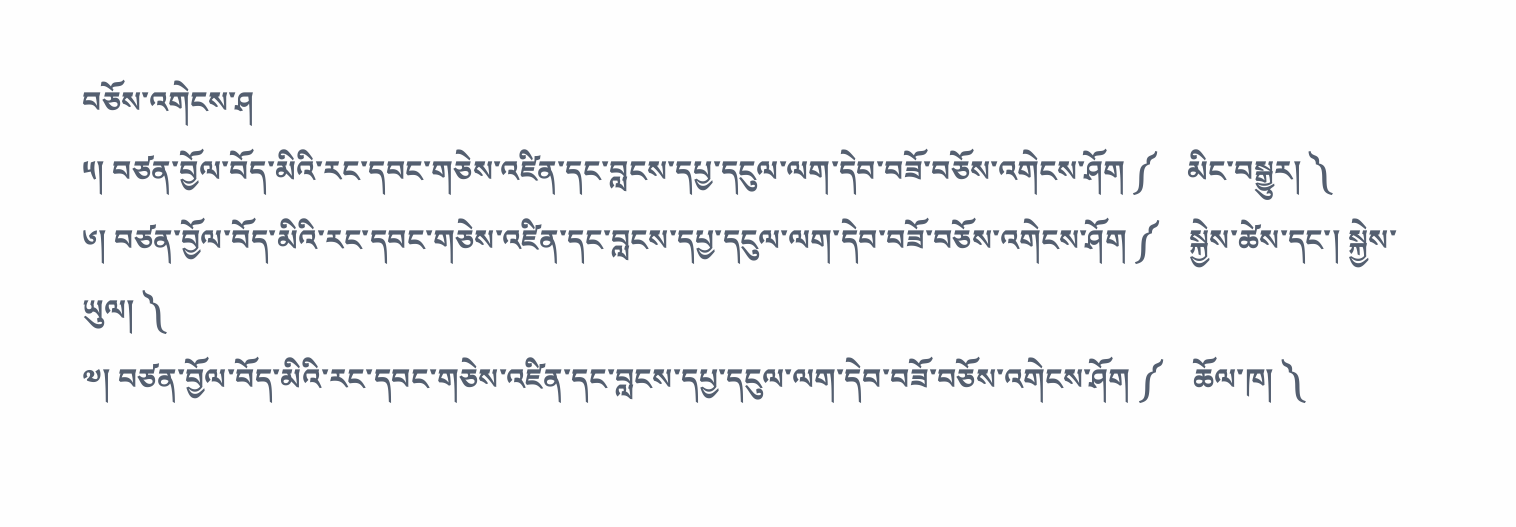བཅོས་འགེངས་ཤ
༥། བཙན་བྱོལ་བོད་མིའི་རང་དབང་གཅེས་འཛིན་དང་བླངས་དཔྱ་དངུལ་ལག་དེབ་བཟོ་བཅོས་འགེངས་ཤོག ༼    མིང་བསྒྱུར། ༽
༦། བཙན་བྱོལ་བོད་མིའི་རང་དབང་གཅེས་འཛིན་དང་བླངས་དཔྱ་དངུལ་ལག་དེབ་བཟོ་བཅོས་འགེངས་ཤོག ༼    སྐྱེས་ཚེས་དང་། སྐྱེས་ཡུལ། ༽
༧། བཙན་བྱོལ་བོད་མིའི་རང་དབང་གཅེས་འཛིན་དང་བླངས་དཔྱ་དངུལ་ལག་དེབ་བཟོ་བཅོས་འགེངས་ཤོག ༼    ཆོལ་ཁ། ༽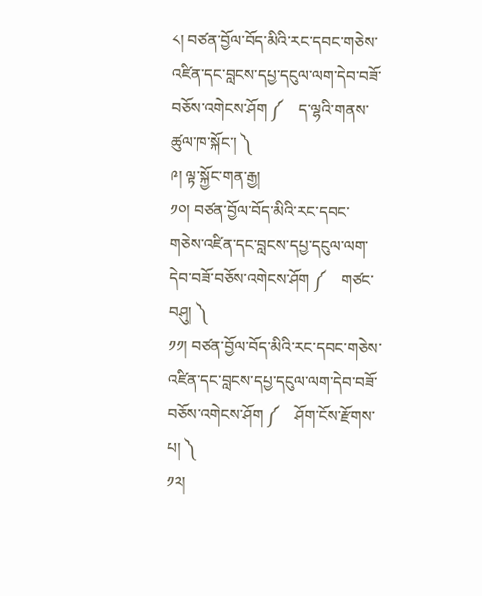༨། བཙན་བྱོལ་བོད་མིའི་རང་དབང་གཅེས་འཛིན་དང་བླངས་དཔྱ་དངུལ་ལག་དེབ་བཟོ་བཅོས་འགེངས་ཤོག ༼    ད་ལྷའི་གནས་ཚུལ་ཁ་སྐོང་། ༽
༩། ལྟ་སྐྱོང་གན་རྒྱ།
༡༠། བཙན་བྱོལ་བོད་མིའི་རང་དབང་གཅེས་འཛིན་དང་བླངས་དཔྱ་དངུལ་ལག་དེབ་བཟོ་བཅོས་འགེངས་ཤོག ༼    གཙང་བཤུ། ༽
༡༡། བཙན་བྱོལ་བོད་མིའི་རང་དབང་གཅེས་འཛིན་དང་བླངས་དཔྱ་དངུལ་ལག་དེབ་བཟོ་བཅོས་འགེངས་ཤོག ༼    ཤོག་ངོས་རྫོགས་པ། ༽
༡༢།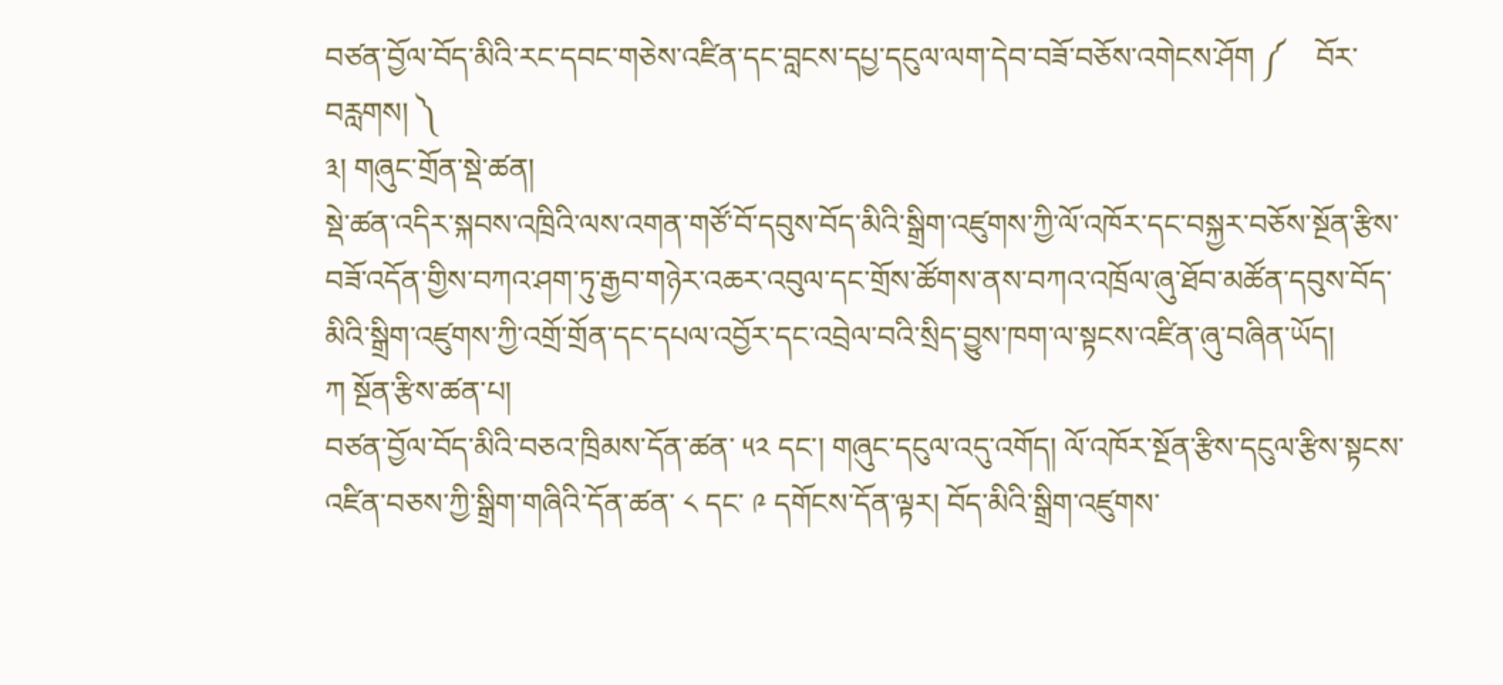བཙན་བྱོལ་བོད་མིའི་རང་དབང་གཅེས་འཛིན་དང་བླངས་དཔྱ་དངུལ་ལག་དེབ་བཟོ་བཅོས་འགེངས་ཤོག ༼    བོར་བརླགས། ༽
༣། གཞུང་གྲོན་སྡེ་ཚན།
སྡེ་ཚན་འདིར་སྐབས་འཁྲིའི་ལས་འགན་གཙོ་བོ་དབུས་བོད་མིའི་སྒྲིག་འཛུགས་ཀྱི་ལོ་འཁོར་དང་བསྐྱར་བཅོས་སྔོན་རྩིས་བཟོ་འདོན་གྱིས་བཀའ་ཤག་ཏུ་རྒྱབ་གཉེར་འཆར་འབུལ་དང་གྲོས་ཚོགས་ནས་བཀའ་འཁྲོལ་ཞུ་ཐོབ་མཚོན་དབུས་བོད་མིའི་སྒྲིག་འཛུགས་ཀྱི་འགྲོ་གྲོན་དང་དཔལ་འབྱོར་དང་འབྲེལ་བའི་སྲིད་བྱུས་ཁག་ལ་སྟངས་འཛིན་ཞུ་བཞིན་ཡོད།
ཀ སྔོན་རྩིས་ཚན་པ།
བཙན་བྱོལ་བོད་མིའི་བཅའ་ཁྲིམས་དོན་ཚན་ ༥༢ དང་། གཞུང་དངུལ་འདུ་འགོད། ལོ་འཁོར་སྔོན་རྩིས་དངུལ་རྩིས་སྟངས་འཛིན་བཅས་ཀྱི་སྒྲིག་གཞིའི་དོན་ཚན་ ༨ དང་ ༩ དགོངས་དོན་ལྟར། བོད་མིའི་སྒྲིག་འཛུགས་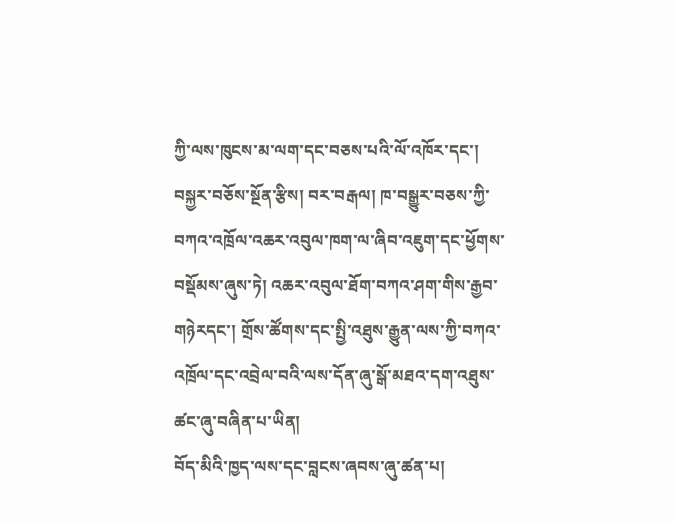ཀྱི་ལས་ཁུངས་མ་ལག་དང་བཅས་པའི་ལོ་འཁོར་དང་། བསྐྱར་བཅོས་སྔོན་རྩིས། བར་བརྒལ། ཁ་བསྒྱུར་བཅས་ཀྱི་བཀའ་འཁྲོལ་འཆར་འབུལ་ཁག་ལ་ཞིབ་འཇུག་དང་ཕྱོགས་བསྡོམས་ཞུས་ཏེ། འཆར་འབུལ་ཐོག་བཀའ་ཤག་གིས་རྒྱབ་གཉེརདང་། གྲོས་ཚོགས་དང་སྤྱི་འཐུས་རྒྱུན་ལས་ཀྱི་བཀའ་འཁྲོལ་དང་འབྲེལ་བའི་ལས་དོན་ཞུ་སྒོ་མཐའ་དག་འཐུས་ཚང་ཞུ་བཞིན་པ་ཡིན།
བོད་མིའི་ཁྱད་ལས་དང་བླངས་ཞབས་ཞུ་ཚན་པ།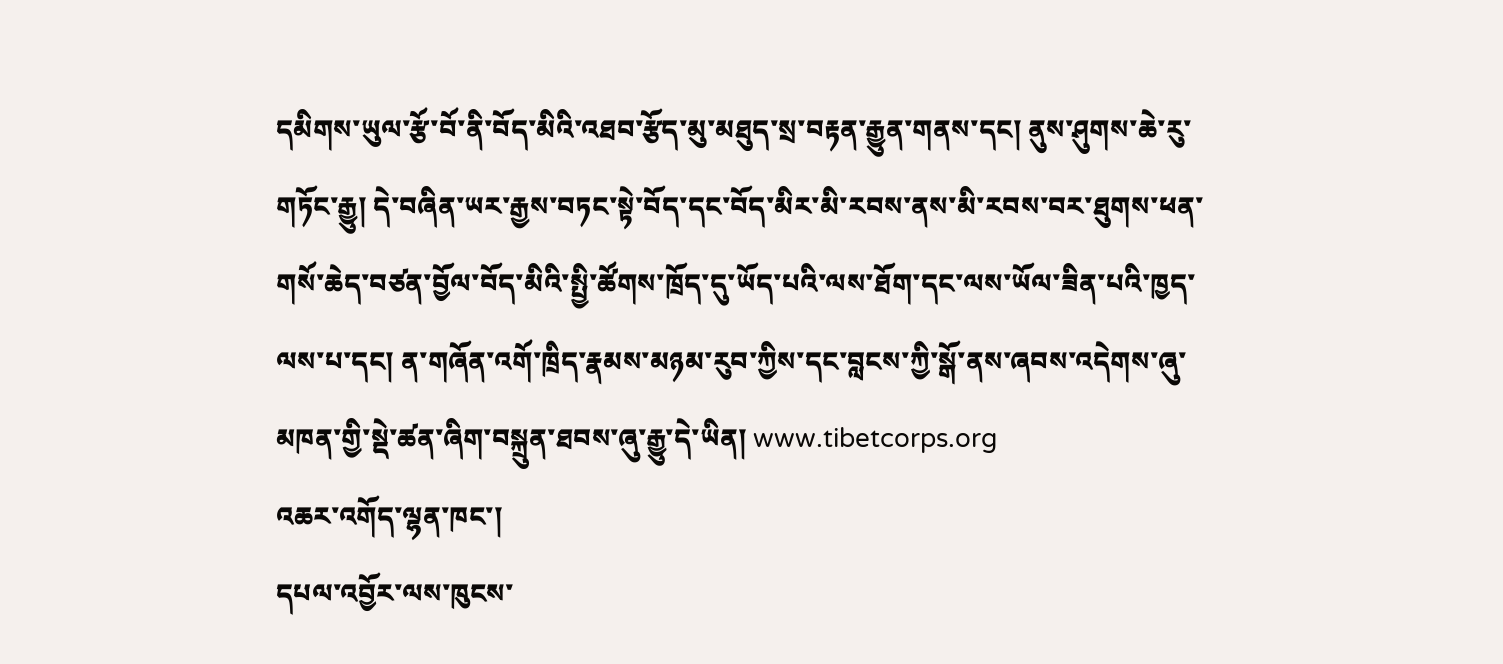དམིགས་ཡུལ་རྩོ་བོ་ནི་བོད་མིའི་འཐབ་རྩོད་མུ་མཐུད་སྲ་བརྟན་རྒྱུན་གནས་དང། ནུས་ཤུགས་ཆེ་རུ་གཏོང་རྒྱུ། དེ་བཞིན་ཡར་རྒྱས་བཏང་སྟེ་བོད་དང་བོད་མིར་མི་རབས་ནས་མི་རབས་བར་ཐུགས་ཕན་གསོ་ཆེད་བཙན་བྱོལ་བོད་མིའི་སྤྱི་ཚོགས་ཁྲོད་དུ་ཡོད་པའི་ལས་ཐོག་དང་ལས་ཡོལ་ཟིན་པའི་ཁྱད་ལས་པ་དང། ན་གཞོན་འགོ་ཁྲིད་རྣམས་མཉམ་རུབ་ཀྱིས་དང་བླངས་ཀྱི་སྒོ་ནས་ཞབས་འདེགས་ཞུ་མཁན་གྱི་སྡེ་ཚན་ཞིག་བསྐྲུན་ཐབས་ཞུ་རྒྱུ་དེ་ཡིན། www.tibetcorps.org
འཆར་འགོད་ལྷན་ཁང་།
དཔལ་འབྱོར་ལས་ཁུངས་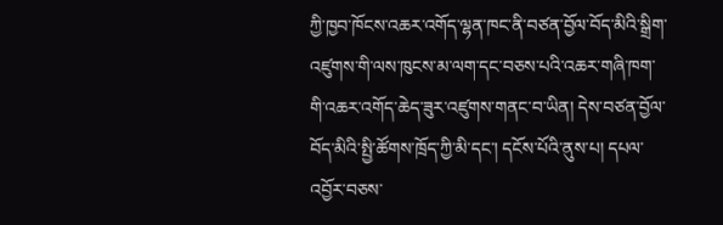ཀྱི་ཁྱབ་ཁོངས་འཆར་འགོད་ལྷན་ཁང་ནི་བཙན་བྱོལ་བོད་མིའི་སྒྲིག་འཛུགས་གི་ལས་ཁུངས་མ་ལག་དང་བཅས་པའི་འཆར་གཞི་ཁག་གི་འཆར་འགོད་ཆེད་ཟུར་འཛུགས་གནང་བ་ཡིན། དེས་བཙན་བྱོལ་བོད་མིའི་སྤྱི་ཚོགས་ཁྲོད་ཀྱི་མི་དང་། དངོས་པོའི་ནུས་པ། དཔལ་འབྱོར་བཅས་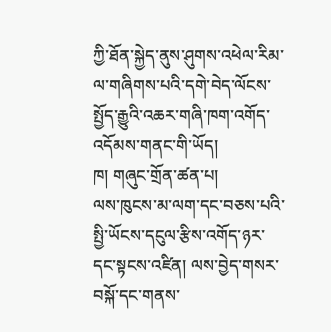ཀྱི་ཐོན་སྐྱེད་ནུས་ཤུགས་འཕེལ་རིམ་ལ་གཞིགས་པའི་དགེ་བེད་ལོངས་སྤྱོད་རྒྱུའི་འཆར་གཞི་ཁག་འགོད་འདོམས་གནང་གི་ཡོད།
ཁ། གཞུང་གྲོན་ཚན་པ།
ལས་ཁུངས་མ་ལག་དང་བཅས་པའི་སྤྱི་ཡོངས་དངུལ་རྩིས་འགོད་ཉར་དང་སྟངས་འཛིན། ལས་བྱེད་གསར་བསྐོ་དང་གནས་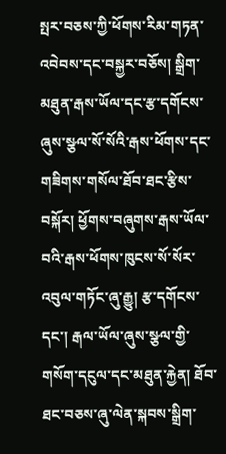སྤར་བཅས་ཀྱི་ཕོགས་རིམ་གཏན་འབེབས་དང་བསྐྱར་བཅོས། སྒྲིག་མཐུན་རྒས་ཡོལ་དང་རྩ་དགོངས་ཞུས་སྩལ་སོ་སོའི་རྒས་ཕོགས་དང་གཟིགས་གསོལ་ཐོབ་ཐང་རྩིས་བསྐོར། ཕྱོགས་བཞུགས་རྒས་ཡོལ་བའི་རྒས་ཕོགས་ཁུངས་སོ་སོར་འབུལ་གཏོང་ཞུ་རྒྱུ། རྩ་དགོངས་དང་། རྒལ་ཡོལ་ཞུས་སྩལ་གྱི་གསོག་དངུལ་དང་མཐུན་རྐྱེན། ཐོབ་ཐང་བཅས་ཞུ་ལེན་སྐབས་སྒྲིག་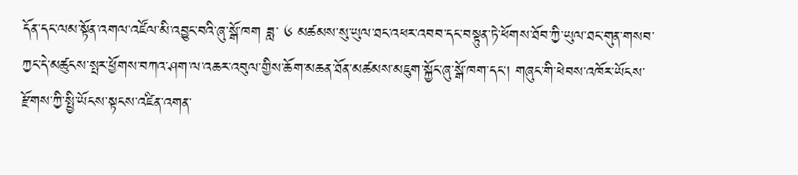དོན་དང་ལམ་སྟོན་འགལ་འཛོལ་མི་འབྱུང་བའི་ཞུ་སྒོ་ཁག ཟླ་ ༦ མཚམས་སུ་ཡུལ་ཐང་འཕར་འབབ་དང་བསྟུན་ཏེ་ཕོགས་ཐོབ་ཀྱི་ཡུལ་ཐང་གུན་གསབ་ཀྱང་དེ་མཚུངས་སྤར་ཕྱོགས་བཀའ་ཤག་ལ་འཆར་འབུལ་གྱིས་ཆོག་མཆན་ཐོན་མཚམས་མཇུག་སྐྱོང་ཞུ་སྒོ་ཁག་དང་། གཞུང་གི་ཕེབས་འཁོར་ཡོངས་རྫོགས་ཀྱི་སྤྱི་ཡོངས་སྟངས་འཛིན་འགན་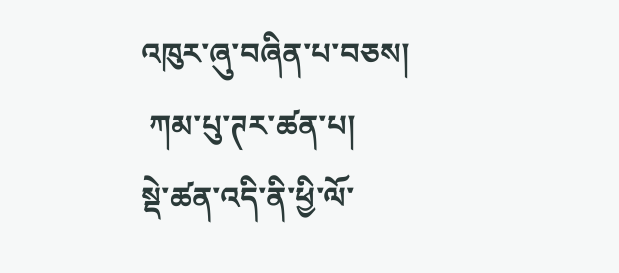འཁུར་ཞུ་བཞིན་པ་བཅས།
 ཀམ་པུ་ཊར་ཚན་པ།
སྡེ་ཚན་འདི་ནི་ཕྱི་ལོ་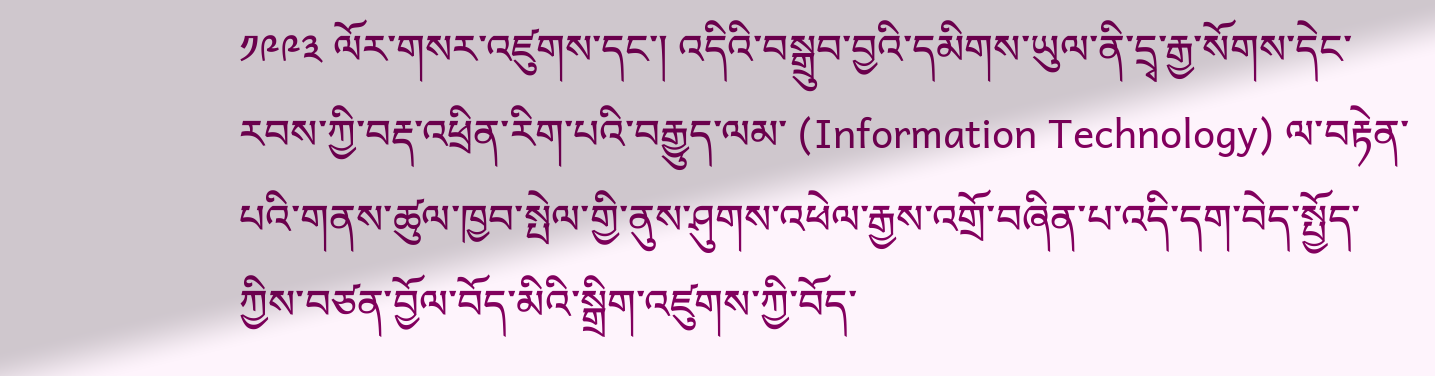༡༩༩༣ ལོར་གསར་འཛུགས་དང་། འདིའི་བསྒྲུབ་བྱའི་དམིགས་ཡུལ་ནི་དྲྭ་རྒྱ་སོགས་དེང་རབས་ཀྱི་བརྡ་འཕྲིན་རིག་པའི་བརྒྱུད་ལམ་ (Information Technology) ལ་བརྟེན་པའི་གནས་ཚུལ་ཁྱབ་སྤེལ་གྱི་ནུས་ཤུགས་འཕེལ་རྒྱས་འགྲོ་བཞིན་པ་འདི་དག་བེད་སྤྱོད་ཀྱིས་བཙན་བྱོལ་བོད་མིའི་སྒྲིག་འཛུགས་ཀྱི་བོད་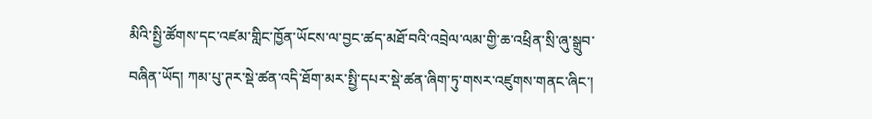མིའི་སྤྱི་ཚོགས་དང་འཛམ་གླིང་ཁྱོན་ཡོངས་ལ་བྱང་ཚད་མཐོ་བའི་འབྲེལ་ལམ་གྱི་ཆ་འཕྲིན་སྲི་ཞུ་སྒྲུབ་བཞིན་ཡོད། ཀམ་པུ་ཊར་སྡེ་ཚན་འདི་ཐོག་མར་སྤྱི་དཔར་སྡེ་ཚན་ཞིག་ཏུ་གསར་འཛུགས་གནང་ཞིང་།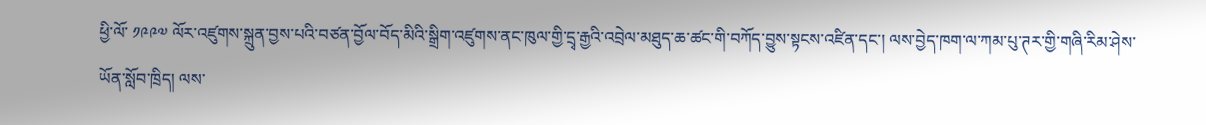ཕྱི་ལོ་ ༡༩༩༧ ལོར་འཛུགས་སྐྲུན་བྱས་པའི་བཙན་བྱོལ་བོད་མིའི་སྒྲིག་འཛུགས་ནང་ཁུལ་གྱི་དྲྭ་རྒྱའི་འབྲེལ་མཐུད་ཆ་ཚང་གི་བཀོད་བྱུས་སྟངས་འཛིན་དང་། ལས་བྱེད་ཁག་ལ་ཀམ་པུ་ཊར་གྱི་གཞི་རིམ་ཤེས་ཡོན་སློབ་ཁྲིད། ལས་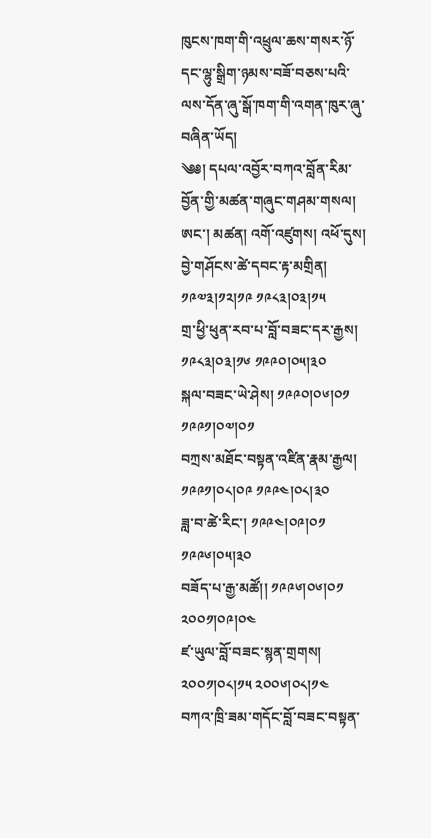ཁུངས་ཁག་གི་འཕྲུལ་ཆས་གསར་ཉོ་དང་ལྷུ་སྒྲིག་ཉམས་བཟོ་བཅས་པའི་ལས་དོན་ཞུ་སྒོ་ཁག་གི་འགན་ཁུར་ཞུ་བཞིན་ཡོད།
༄༅། དཔལ་འབྱོར་བཀའ་བློན་རིམ་བྱོན་གྱི་མཚན་གཞུང་གཤམ་གསལ།
ཨང་། མཚན། འགོ་འཛུགས། འཕོ་དུས།
བྱེ་གཤོངས་ཚེ་དབང་རྟ་མགྲིན། ༡༩༧༣།༡༢།༡༩ ༡༩༨༣།༠༣།༡༥
གྲ་ཕྱི་ཕུན་རབ་པ་བློ་བཟང་དར་རྒྱས། ༡༩༨༣།༠༣།༡༦ ༡༩༩༠།༠༥།༣༠
སྐལ་བཟང་ཡེ་ཤེས། ༡༩༩༠།༠༦།༠༡ ༡༩༩༡།༠༧།༠༡
བཀྲས་མཐོང་བསྟན་འཛིན་རྣམ་རྒྱལ། ༡༩༩༡།༠༨།༠༩ ༡༩༩༤།༠༨།༣༠
ཟླ་བ་ཚེ་རིང་། ༡༩༩༤།༠༩།༠༡ ༡༩༩༦།༠༥།༣༠
བཟོད་པ་རྒྱ་མཚོ།། ༡༩༩༦།༠༦།༠༡ ༢༠༠༡།༠༩།༠༤
ཛ་ཡུལ་བློ་བཟང་སྙན་གྲགས། ༢༠༠༡།༠༨།༡༥ ༢༠༠༦།༠༨།༡༤
བཀའ་ཁྲི་ཟམ་གདོང་བློ་བཟང་བསྟན་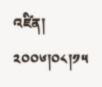འཛིན། ༢༠༠༦།༠༨།༡༥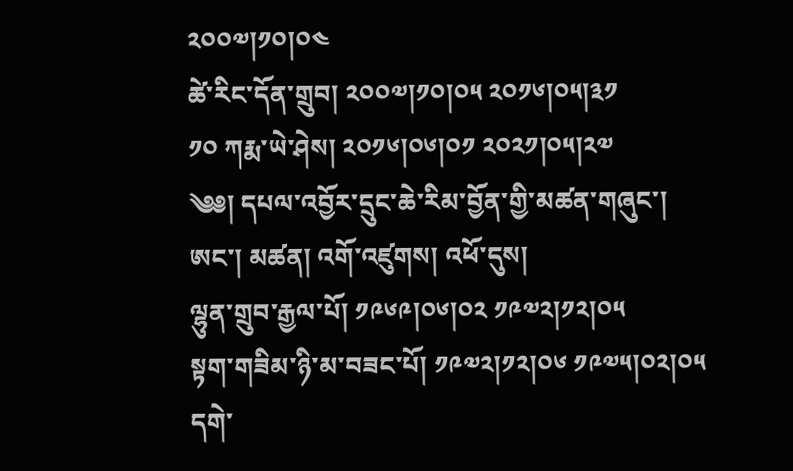༢༠༠༧།༡༠།༠༤
ཚེ་རིང་དོན་གྲུབ། ༢༠༠༧།༡༠།༠༥ ༢༠༡༦།༠༥།༣༡
༡༠ ཀརྨ་ཡེ་ཤེས། ༢༠༡༦།༠༦།༠༡ ༢༠༢༡།༠༥།༢༧
༄༅། དཔལ་འབྱོར་དྲུང་ཆེ་རིམ་བྱོན་གྱི་མཚན་གཞུང་།
ཨང་། མཚན། འགོ་འཛུགས། འཕོ་དུས།
ལྷུན་གྲུབ་རྒྱལ་པོ། ༡༩༦༩།༠༦།༠༢ ༡༩༧༢།༡༢།༠༥
སྟག་གཟིམ་ཉི་མ་བཟང་པོ། ༡༩༧༢།༡༢།༠༦ ༡༩༧༥།༠༢།༠༥
དགེ་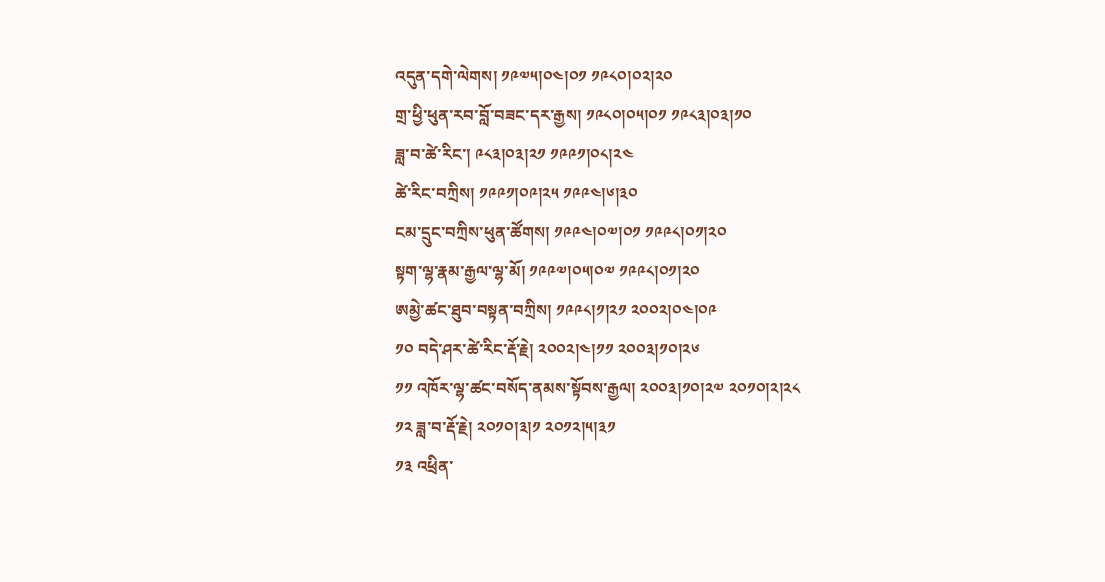འདུན་དགེ་ལེགས། ༡༩༧༥།༠༤།༠༡ ༡༩༨༠།༠༢།༢༠
གྲ་ཕྱི་ཕུན་རབ་བློ་བཟང་དར་རྒྱས། ༡༩༨༠།༠༥།༠༡ ༡༩༨༣།༠༣།༡༠
ཟླ་བ་ཚེ་རིང་། ༩༨༣།༠༣།༢༡ ༡༩༩༡།༠༨།༢༤
ཚེ་རིང་བཀྲིས། ༡༩༩༡།༠༩།༢༥ ༡༩༩༤།༦།༣༠
ངམ་དྲུང་བཀྲིས་ཕུན་ཚོགས། ༡༩༩༤།༠༧།༠༡ ༡༩༩༨།༠༡།༢༠
སྟག་ལྷ་རྣམ་རྒྱལ་ལྷ་མོ། ༡༩༩༧།༠༥།༠༧ ༡༩༩༨།༠༡།༢༠
ཨམྱེ་ཚང་ཐུབ་བསྟན་བཀྲིས། ༡༩༩༨།༡།༢༡ ༢༠༠༢།༠༤།༠༩
༡༠ བདེ་ཤར་ཚེ་རིང་རྡོ་རྗེ། ༢༠༠༢།༤།༡༡ ༢༠༠༣།༡༠།༢༦
༡༡ འཁོར་ལྷ་ཚང་བསོད་ནམས་སྟོབས་རྒྱལ། ༢༠༠༣།༡༠།༢༧ ༢༠༡༠།༢།༢༨
༡༢ ཟླ་བ་རྡོ་རྗེ། ༢༠༡༠།༣།༡ ༢༠༡༢།༥།༣༡
༡༣ འཕྲིན་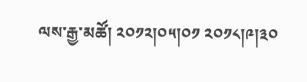ལས་རྒྱ་མཚོ། ༢༠༡༢།༠༥།༠༡ ༢༠༡༨།༩།༣༠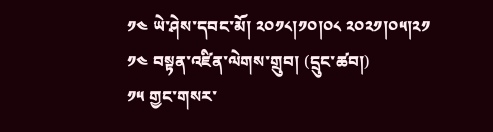༡༤ ཡེ་ཤེས་དབང་མོ། ༢༠༡༨།༡༠།༠༨ ༢༠༢༡།༠༥།༢༡
༡༤ བསྟན་འཛིན་ལེགས་གྲུབ། (དྲུང་ཚབ།)
༡༥ གྱང་གསར་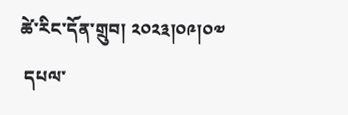ཚེ་རིང་དོན་གྲུབ། ༢༠༢༣།༠༩།༠༧
 དཔལ་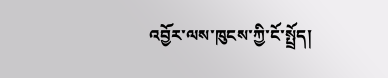འབྱོར་ལས་ཁུངས་ཀྱི་ངོ་སྤྲོད།